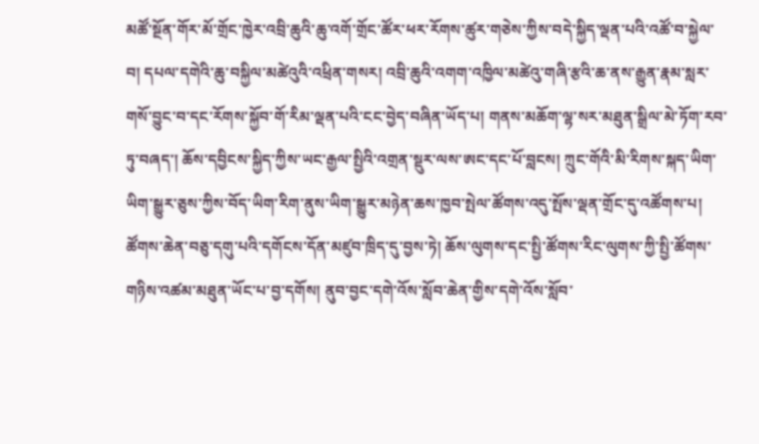མཚོ་སྔོན་གོར་མོ་གྲོང་ཁྱེར་འབྲི་ཆུའི་ཆུ་འགོ་གྲོང་ཚོར་ཕར་རོགས་ཚུར་གཅེས་ཀྱིས་བདེ་སྐྱིད་ལྡན་པའི་འཚོ་བ་སྐྱེལ་བ། དཔལ་དགེའི་ཆུ་བསྐྱིལ་མཚེའུའི་འཕྲིན་གསར། འབྲི་ཆུའི་འགག་འཁྱིལ་མཚེའུ་གཞི་རྩའི་ཆ་ནས་རྒྱུན་རྣམ་སླར་གསོ་བྱུང་བ་དང་རོགས་སྐྱོབ་གོ་རིམ་ལྡན་པའི་ངང་བྱེད་བཞིན་ཡོད་པ། གནས་མཆོག་ལྷ་སར་མཐུན་སྒྲིལ་མེ་ཏོག་རབ་ཏུ་བཞད་། ཆོས་དབྱིངས་སྐྱིད་ཀྱིས་ཡང་རྒྱལ་སྤྱིའི་འགྲན་སྡུར་ལས་ཨང་དང་པོ་བླངས། ཀྲུང་གོའི་མི་རིགས་སྐད་ཡིག་ཡིག་སྒྱུར་ཅུས་ཀྱིས་བོད་ཡིག་རིག་ནུས་ཡིག་སྒྱུར་མཉེན་ཆས་ཁྱབ་སྤེལ་ཚོགས་འདུ་སྤོས་ལྡན་གྲོང་དུ་འཚོགས་པ། ཚོགས་ཆེན་བཅུ་དགུ་པའི་དགོངས་དོན་མཛུབ་ཁྲིད་དུ་བྱས་ཏེ། ཆོས་ལུགས་དང་སྤྱི་ཚོགས་རིང་ལུགས་ཀྱི་སྤྱི་ཚོགས་གཉིས་འཚམ་མཐུན་ཡོང་པ་བྱ་དགོས། ནུབ་བྱང་དགེ་འོས་སློབ་ཆེན་གྱིས་དགེ་འོས་སློབ་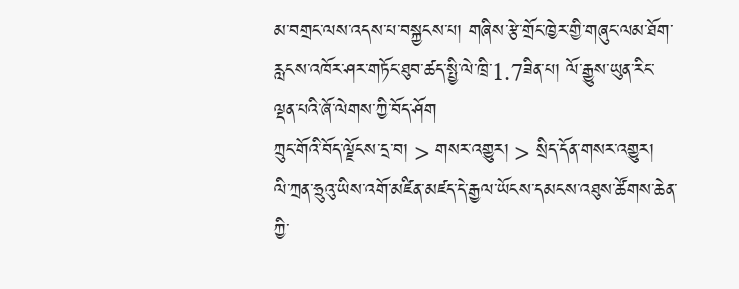མ་བགྲང་ལས་འདས་པ་བསྐྱངས་པ། གཞིས་རྩེ་གྲོང་ཁྱེར་གྱི་གཞུང་ལམ་ཐོག་རླངས་འཁོར་ཤར་གཏོང་ཐུབ་ཚད་སྤྱི་ལེ་ཁྲི་1.7ཟིན་པ། ལོ་རྒྱུས་ཡུན་རིང་ལྡན་པའི་ཞོ་ལེགས་ཀྱི་བོད་ཤོག
ཀྲུང་གོའི་བོད་ལྗོངས་དྲ་བ། > གསར་འགྱུར། > སྲིད་དོན་གསར་འགྱུར།
ལི་ཀྲན་ཧྲུའུ་ཡིས་འགོ་མཛིན་མཛད་དེ་རྒྱལ་ཡོངས་དམངས་འཐུས་ཚོགས་ཆེན་ཀྱི་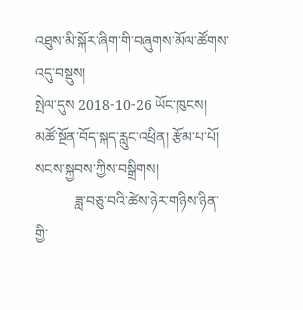འཐུས་མི་སྐོར་ཞིག་གི་བཞུགས་མོལ་ཚོགས་འདུ་བསྡུས།
སྤེལ་དུས 2018-10-26 ཡོང་ཁུངས། མཚོ་སྔོན་བོད་སྐད་རླུང་འཕྲིན། རྩོམ་པ་པོ། སངས་སྐྱབས་ཀྱིས་བསྒྲིགས།
           ཟླ་བཅུ་བའི་ཚེས་ཉེར་གཉིས་ཉིན་གྱི་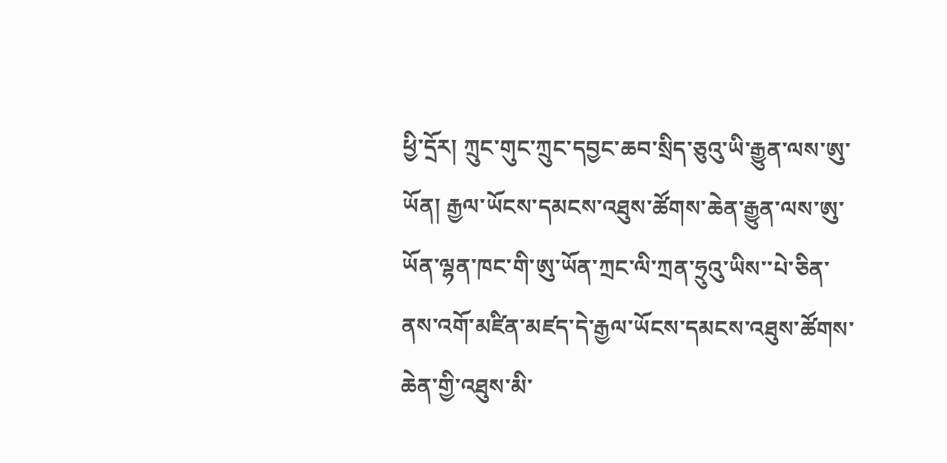ཕྱི་དྲོར། ཀྲུང་གུང་ཀྲུང་དབྱང་ཆབ་སྲིད་ཅུའུ་ཡི་རྒྱུན་ལས་ཨུ་ཡོན། རྒྱལ་ཡོངས་དམངས་འཐུས་ཚོགས་ཆེན་རྒྱུན་ལས་ཨུ་ཡོན་ལྷན་ཁང་གི་ཨུ་ཡོན་ཀྲང་ལི་ཀྲན་ཧྲུའུ་ཡིས་་པེ་ཅིན་ནས་འགོ་མཛིན་མཛད་དེ་རྒྱལ་ཡོངས་དམངས་འཐུས་ཚོགས་ཆེན་གྱི་འཐུས་མི་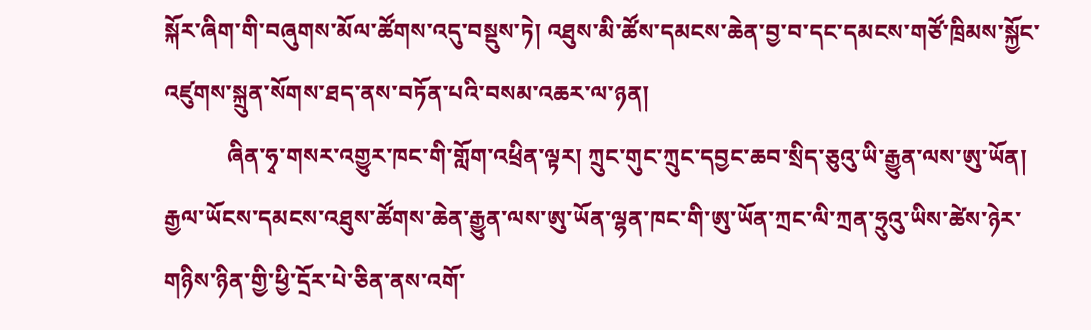སྐོར་ཞིག་གི་བཞུགས་མོལ་ཚོགས་འདུ་བསྡུས་ཏེ། འཐུས་མི་ཚོས་དམངས་ཆེན་བྱ་བ་དང་དམངས་གཙོ་ཁྲིམས་སྐྱོང་འཛུགས་སྐྲུན་སོགས་ཐད་ནས་བཏོན་པའི་བསམ་འཆར་ལ་ཉན།
           ཞིན་ཧྭ་གསར་འགྱུར་ཁང་གི་གློག་འཕྲིན་ལྟར། ཀྲུང་གུང་ཀྲུང་དབྱང་ཆབ་སྲིད་ཅུའུ་ཡི་རྒྱུན་ལས་ཨུ་ཡོན། རྒྱལ་ཡོངས་དམངས་འཐུས་ཚོགས་ཆེན་རྒྱུན་ལས་ཨུ་ཡོན་ལྷན་ཁང་གི་ཨུ་ཡོན་ཀྲང་ལི་ཀྲན་ཧྲུའུ་ཡིས་ཚེས་ཉེར་གཉིས་ཉིན་གྱི་ཕྱི་དྲོར་པེ་ཅིན་ནས་འགོ་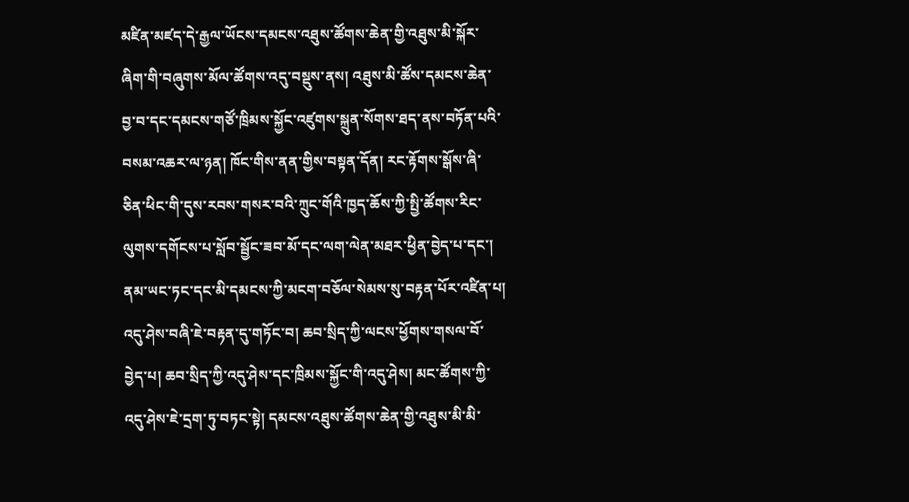མཛིན་མཛད་དེ་རྒྱལ་ཡོངས་དམངས་འཐུས་ཚོགས་ཆེན་གྱི་འཐུས་མི་སྐོར་ཞིག་གི་བཞུགས་མོལ་ཚོགས་འདུ་བསྡུས་ནས། འཐུས་མི་ཚོས་དམངས་ཆེན་བྱ་བ་དང་དམངས་གཙོ་ཁྲིམས་སྐྱོང་འཛུགས་སྐྲུན་སོགས་ཐད་ནས་བཏོན་པའི་བསམ་འཆར་ལ་ཉན། ཁོང་གིས་ནན་གྱིས་བསྟན་དོན། རང་རྟོགས་སྒོས་ཞི་ཅིན་ཕིང་གི་དུས་རབས་གསར་བའི་ཀྲུང་གོའི་ཁྱད་ཆོས་ཀྱི་སྤྱི་ཚོགས་རིང་ལུགས་དགོངས་པ་སློབ་སྦྱོང་ཟབ་མོ་དང་ལག་ལེན་མཐར་ཕྱིན་བྱེད་པ་དང་། ནམ་ཡང་ཏང་དང་མི་དམངས་ཀྱི་མངག་བཅོལ་སེམས་སུ་བརྟན་པོར་འཛིན་པ། འདུ་ཤེས་བཞི་ཇེ་བརྟན་དུ་གཏོང་བ། ཆབ་སྲིད་ཀྱི་ལངས་ཕྱོགས་གསལ་བོ་བྱེད་པ། ཆབ་སྲིད་ཀྱི་འདུ་ཤེས་དང་ཁྲིམས་སྐྱོང་གི་འདུ་ཤེས། མང་ཚོགས་ཀྱི་འདུ་ཤེས་ཇེ་དྲག་ཏུ་བཏང་སྟེ། དམངས་འཐུས་ཚོགས་ཆེན་གྱི་འཐུས་མི་མི་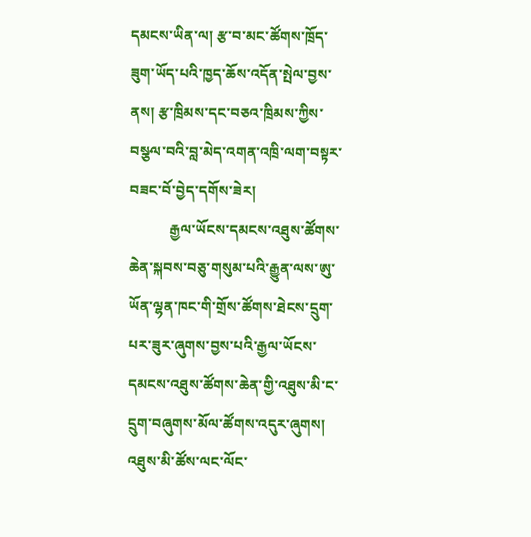དམངས་ཡིན་ལ། རྩ་བ་མང་ཚོགས་ཁྲོད་ཟུག་ཡོད་པའི་ཁྱད་ཆོས་འདོན་སྤེལ་བྱས་ནས། རྩ་ཁྲིམས་དང་བཅའ་ཁྲིམས་ཀྱིས་བསྩལ་བའི་བླ་མེད་འགན་འཁྲི་ལག་བསྟར་བཟང་བོ་བྱེད་དགོས་ཟེར།
           རྒྱལ་ཡོངས་དམངས་འཐུས་ཚོགས་ཆེན་སྐབས་བཅུ་གསུམ་པའི་རྒྱུན་ལས་ཨུ་ཡོན་ལྷན་ཁང་གི་གྲོས་ཚོགས་ཐེངས་དྲུག་པར་ཟུར་ཞུགས་བྱས་པའི་རྒྱལ་ཡོངས་དམངས་འཐུས་ཚོགས་ཆེན་གྱི་འཐུས་མི་ང་དྲུག་བཞུགས་མོལ་ཚོགས་འདུར་ཞུགས། འཐུས་མི་ཚོས་ལང་ལོང་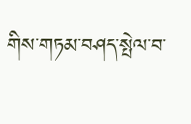གིས་གཏམ་བཤད་སྤེལ་བ་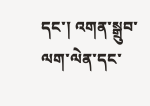དང་། འགན་སྒྲུབ་ལག་ལེན་དང་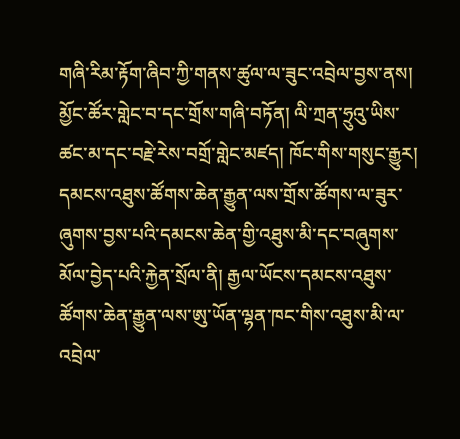གཞི་རིམ་རྟོག་ཞིབ་ཀྱི་གནས་ཚུལ་ལ་ཟུང་འབྲེལ་བྱས་ནས། མྱོང་ཚོར་གླེང་བ་དང་གྲོས་གཞི་བཏོན། ལི་ཀྲན་ཧྲུའུ་ཡིས་ཚང་མ་དང་བརྗེ་རེས་བགྲོ་གླེང་མཛད། ཁོང་གིས་གསུང་རྒྱུར། དམངས་འཐུས་ཚོགས་ཆེན་རྒྱུན་ལས་གྲོས་ཚོགས་ལ་ཟུར་ཞུགས་བྱས་པའི་དམངས་ཆེན་གྱི་འཐུས་མི་དང་བཞུགས་མོལ་བྱེད་པའི་རྐྱེན་སྲོལ་ནི། རྒྱལ་ཡོངས་དམངས་འཐུས་ཚོགས་ཆེན་རྒྱུན་ལས་ཨུ་ཡོན་ལྷན་ཁང་གིས་འཐུས་མི་ལ་འབྲེལ་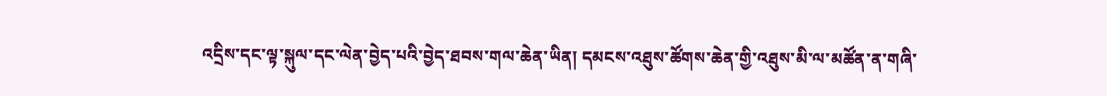འདྲིས་དང་ལྟ་སྐུལ་དང་ལེན་བྱེད་པའི་བྱེད་ཐབས་གལ་ཆེན་ཡིན། དམངས་འཐུས་ཚོགས་ཆེན་གྱི་འཐུས་མི་ལ་མཚོན་ན་གཞི་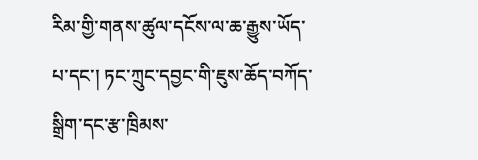རིམ་གྱི་གནས་ཚུལ་དངོས་ལ་ཆ་རྒྱུས་ཡོད་པ་དང་། ཏང་ཀྲུང་དབྱང་གི་ཇུས་ཆོད་བཀོད་སྒྲིག་དང་རྩ་ཁྲིམས་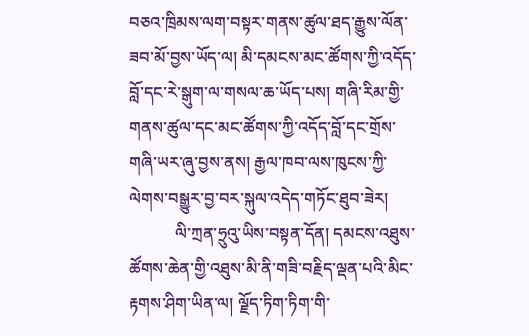བཅའ་ཁྲིམས་ལག་བསྟར་གནས་ཚུལ་ཐད་རྒྱུས་ལོན་ཟབ་མོ་བྱས་ཡོད་ལ། མི་དམངས་མང་ཚོགས་ཀྱི་འདོད་བློ་དང་རེ་སྒུག་ལ་གསལ་ཆ་ཡོད་པས། གཞི་རིམ་གྱི་གནས་ཚུལ་དང་མང་ཚོགས་ཀྱི་འདོད་བློ་དང་གྲོས་གཞི་ཡར་ཞུ་བྱས་ནས། རྒྱལ་ཁབ་ལས་ཁུངས་ཀྱི་ལེགས་བསྒྱུར་བྱ་བར་སྐུལ་འདེད་གཏོང་ཐུབ་ཟེར།
           ལི་ཀྲན་ཧྲུའུ་ཡིས་བསྟན་དོན། དམངས་འཐུས་ཚོགས་ཆེན་གྱི་འཐུས་མི་ནི་གཟི་བརྗིད་ལྡན་པའི་མིང་རྟགས་ཤིག་ཡིན་ལ། ལྗོད་ཏིག་ཏིག་གི་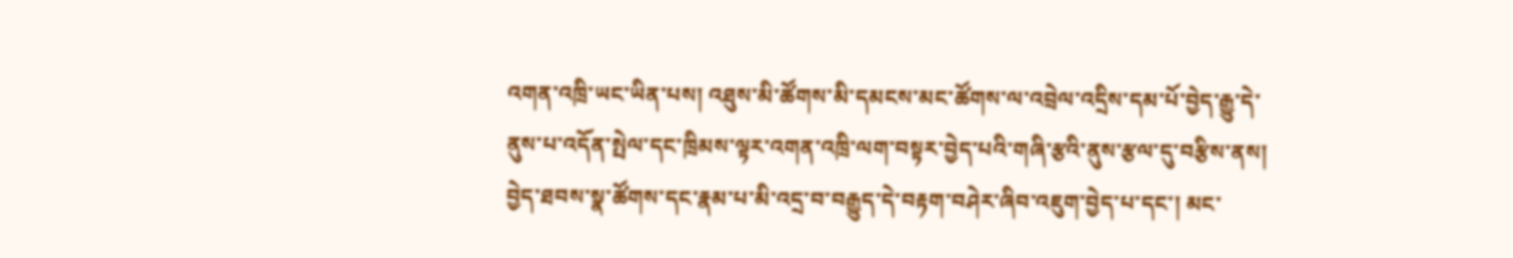འགན་འཁྲི་ཡང་ཡིན་པས། འཐུས་མི་ཚོགས་མི་དམངས་མང་ཚོགས་ལ་འབྲེལ་འདྲིས་དམ་པོ་བྱེད་རྒྱུ་དེ་ནུས་པ་འདོན་སྤེལ་དང་ཁྲིམས་ལྟར་འགན་འཁྲི་ལག་བསྟར་བྱེད་པའི་གཞི་རྩའི་ནུས་རྩལ་དུ་བརྩིས་ནས། བྱེད་ཐབས་སྣ་ཚོགས་དང་རྣམ་པ་མི་འདྲ་བ་བརྒྱུད་དེ་བརྟག་བཤེར་ཞིབ་འཇུག་བྱེད་པ་དང་། མང་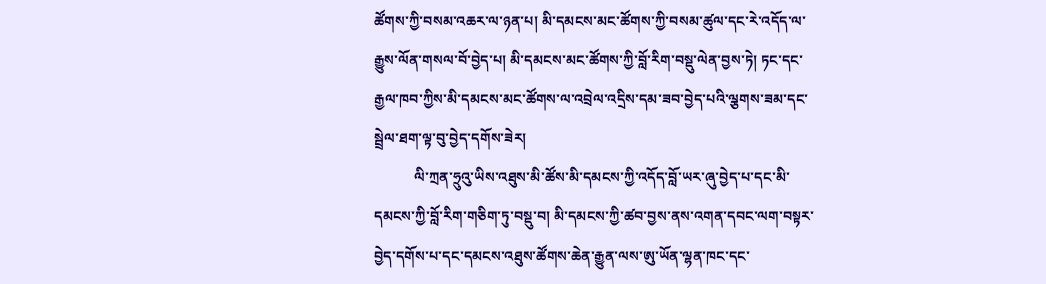ཚོགས་ཀྱི་བསམ་འཆར་ལ་ཉན་པ། མི་དམངས་མང་ཚོགས་ཀྱི་བསམ་ཚུལ་དང་རེ་འདོད་ལ་རྒྱུས་ལོན་གསལ་བོ་བྱེད་པ། མི་དམངས་མང་ཚོགས་ཀྱི་བློ་རིག་བསྡུ་ལེན་བྱས་ཏེ། ཏང་དང་རྒྱལ་ཁབ་ཀྱིས་མི་དམངས་མང་ཚོགས་ལ་འབྲེལ་འདྲིས་དམ་ཟབ་བྱེད་པའི་ལྕགས་ཟམ་དང་སྦྲེལ་ཐག་ལྟ་བུ་བྱེད་དགོས་ཟེར།
           ལི་ཀྲན་ཧྲུའུ་ཡིས་འཐུས་མི་ཚོས་མི་དམངས་ཀྱི་འདོད་བློ་ཡར་ཞུ་བྱེད་པ་དང་མི་དམངས་ཀྱི་བློ་རིག་གཅིག་ཏུ་བསྡུ་བ། མི་དམངས་ཀྱི་ཚབ་བྱས་ནས་འགན་དབང་ལག་བསྟར་བྱེད་དགོས་པ་དང་དམངས་འཐུས་ཚོགས་ཆེན་རྒྱུན་ལས་ཨུ་ཡོན་ལྷན་ཁང་དང་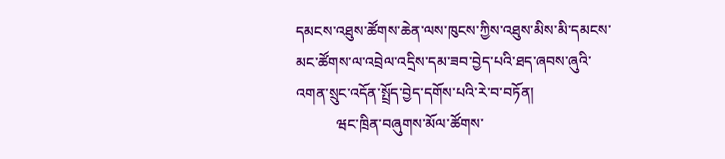དམངས་འཐུས་ཚོགས་ཆེན་ལས་ཁུངས་ཀྱིས་འཐུས་མིས་མི་དམངས་མང་ཚོགས་ལ་འབྲེལ་འདྲིས་དམ་ཟབ་བྱེད་པའི་ཐད་ཞབས་ཞུའི་འགན་སྲུང་འདོན་སྤྲོད་བྱེད་དགོས་པའི་རེ་བ་བཏོན།
           ཝང་ཁྲིན་བཞུགས་མོལ་ཚོགས་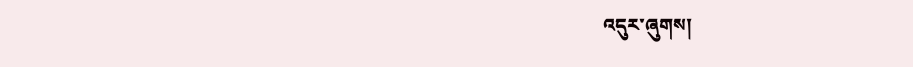འདུར་ཞུགས།